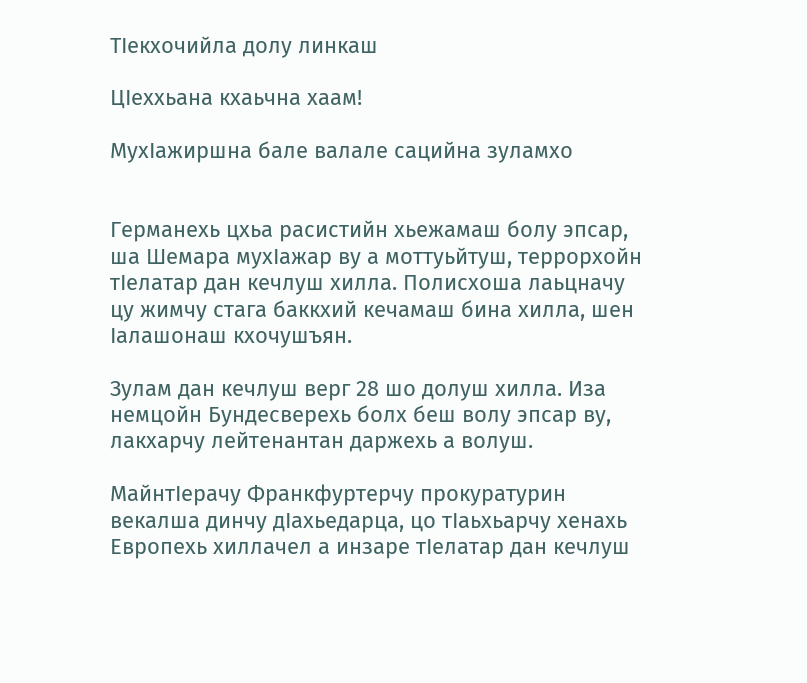ТIекхочийла долу линкаш

ЦIеххьана кхаьчна хаам!

МухIажиршна бале валале сацийна зуламхо


Германехь цхьа расистийн хьежамаш болу эпсар, ша Шемара мухIажар ву а моттуьйтуш, террорхойн тIелатар дан кечлуш хилла. Полисхоша лаьцначу цу жимчу стага баккхий кечамаш бина хилла, шен Iалашонаш кхочушъян.

Зулам дан кечлуш верг 28 шо долуш хилла. Иза немцойн Бундесверехь болх беш волу эпсар ву, лакхарчу лейтенантан даржехь а волуш.

МайнтIерачу Франкфуртерчу прокуратурин векалша динчу дIахьедарца, цо тIаьхьарчу хенахь Европехь хиллачел а инзаре тIелатар дан кечлуш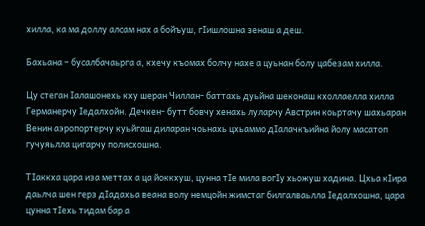хилла, ка ма доллу алсам нах а бойъуш, гIишлошна зенаш а деш.

Бахьана – бусалбачаьрга а, кхечу къомах болчу нахе а цуьнан болу цабезам хилла.

Цу стеган Iалашонехь кху шеран Чиллан- баттахь дуьйна шеконаш кхоллаелла хилла Германерчу Iедалхойн. Дечкен- бутт бовчу хенахь луларчу Австрин коьртачу шахьаран Венин аэропортерчу куьйгаш диларан чоьнахь цхьаммо дIалачкъийна йолу масатоп гучуяьлла цигарчу полисхошна.

ТIаккха цара иза меттах а ца йоккхуш, цунна тIе мила вогIу хьожуш хадина. Цхьа кIира даьлча шен герз дIадахьа веана волу немцойн жимстаг билгалваьлла Iедалхошна, цара цунна тIехь тидам бар а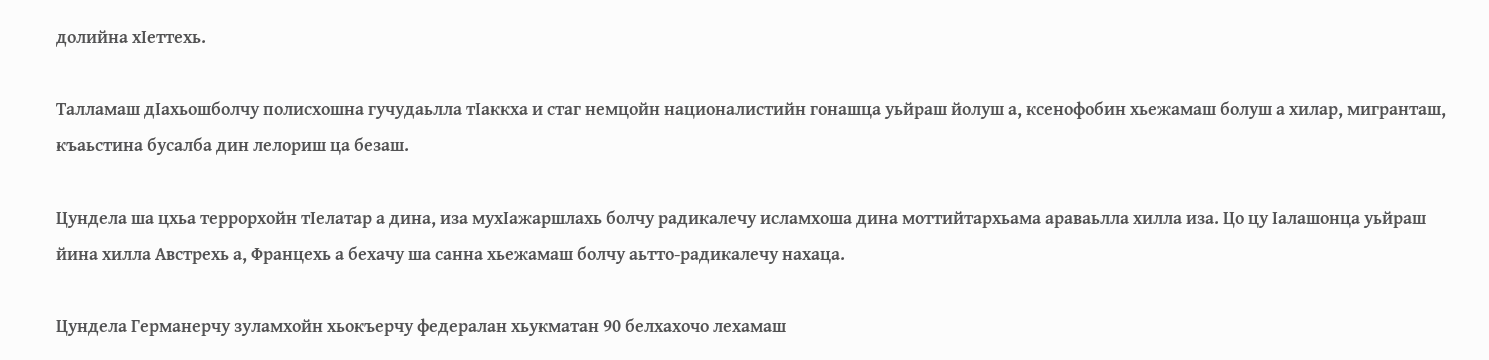долийна хIеттехь.

Талламаш дIахьошболчу полисхошна гучудаьлла тIаккха и стаг немцойн националистийн гонашца уьйраш йолуш а, ксенофобин хьежамаш болуш а хилар, мигранташ, къаьстина бусалба дин лелориш ца безаш.

Цундела ша цхьа террорхойн тIелатар а дина, иза мухIажаршлахь болчу радикалечу исламхоша дина моттийтархьама араваьлла хилла иза. Цо цу Iалашонца уьйраш йина хилла Австрехь а, Францехь а бехачу ша санна хьежамаш болчу аьтто-радикалечу нахаца.

Цундела Германерчу зуламхойн хьокъерчу федералан хьукматан 90 белхахочо лехамаш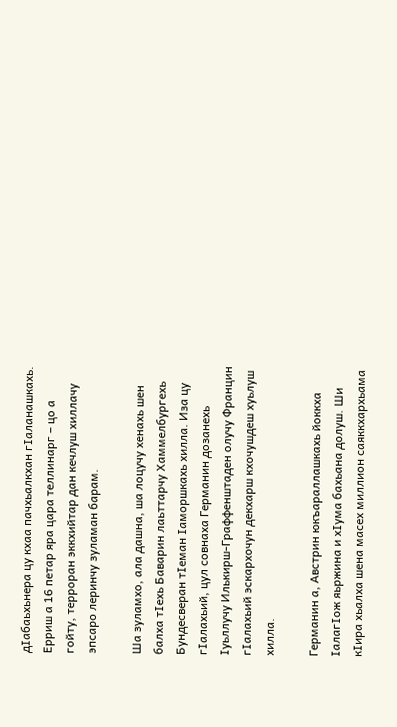дIабаьхьнера цу кхаа пачхьалкхан гIаланашкахь. Ерриш а 16 петар яра цара теллинарг – цо а гойту, терроран эккхийтар дан кечлуш хиллачу эпсаро леринчу зуламан барам.

Ша зуламхо, ала дашна, ша лоцучу хенахь шен балха тIехь Баварин лаьттарчу Хаммелбургехь Бундесверан тIеман Iаморшкахь хилла. Иза цу гIалахьий, цул совнаха Германин дозанехь Iуьллучу Илькирш-Граффенштаден олучу Францин гIалахьий эскархочун декхарш кхочушдеш хуьлуш хилла.

Германин а, Австрин юкъараллашкахь йоккха IалагIож яьржина и хIума бахьана долуш. Ши кIира хьалха шена масех миллион саяккхархьама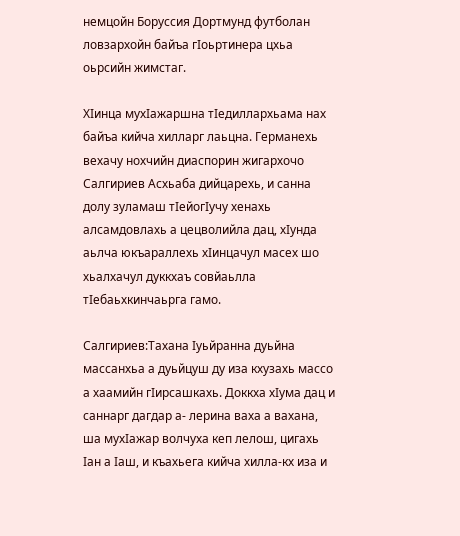немцойн Боруссия Дортмунд футболан ловзархойн байъа гIоьртинера цхьа оьрсийн жимстаг.

ХIинца мухIажаршна тIедиллархьама нах байъа кийча хилларг лаьцна. Германехь вехачу нохчийн диаспорин жигархочо Салгириев Асхьаба дийцарехь, и санна долу зуламаш тIейогIучу хенахь алсамдовлахь а цецволийла дац, хIунда аьлча юкъараллехь хIинцачул масех шо хьалхачул дуккхаъ совйаьлла тIебаьхкинчаьрга гамо.

Салгириев:Тахана Iуьйранна дуьйна массанхьа а дуьйцуш ду иза кхузахь массо а хаамийн гIирсашкахь. Доккха хIума дац и саннарг дагдар а- лерина ваха а вахана, ша мухIажар волчуха кеп лелош, цигахь Iан а Iаш, и къахьега кийча хилла-кх иза и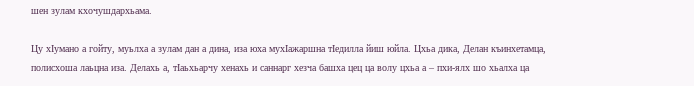шен зулам кхочушдархьама.

Цу хIумано а гойту, муьлха а зулам дан а дина, иза юха мухIажаршна тIедилла йиш юйла. Цхьа дика, Делан къинхетамца, полисхоша лаьцна иза. Делахь а, тIаьхьарчу хенахь и саннарг хезча башха цец ца волу цхьа а – пхи-ялх шо хьалха ца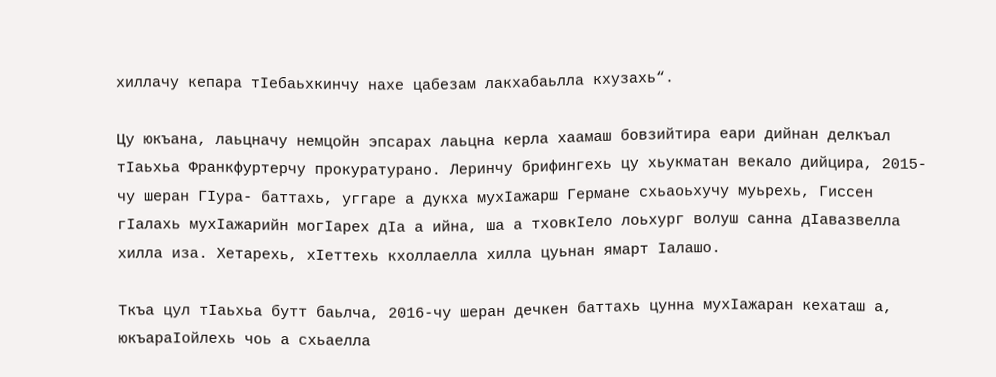хиллачу кепара тIебаьхкинчу нахе цабезам лакхабаьлла кхузахь“.

Цу юкъана, лаьцначу немцойн эпсарах лаьцна керла хаамаш бовзийтира еари дийнан делкъал тIаьхьа Франкфуртерчу прокуратурано. Леринчу брифингехь цу хьукматан векало дийцира, 2015-чу шеран ГIура- баттахь, уггаре а дукха мухIажарш Германе схьаоьхучу муьрехь, Гиссен гIалахь мухIажарийн могIарех дIа а ийна, ша а тховкIело лоьхург волуш санна дIавазвелла хилла иза. Хетарехь, хIеттехь кхоллаелла хилла цуьнан ямарт Iалашо.

Ткъа цул тIаьхьа бутт баьлча, 2016-чу шеран дечкен баттахь цунна мухIажаран кехаташ а, юкъараIойлехь чоь а схьаелла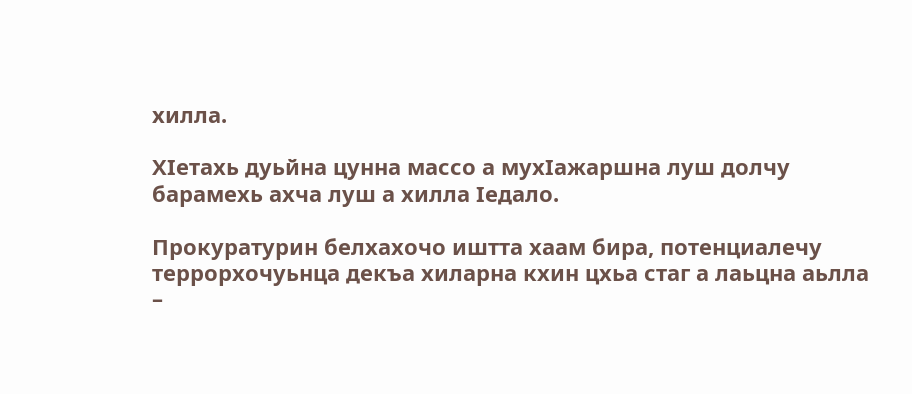хилла.

ХIетахь дуьйна цунна массо а мухIажаршна луш долчу барамехь ахча луш а хилла Iедало.

Прокуратурин белхахочо иштта хаам бира, потенциалечу террорхочуьнца декъа хиларна кхин цхьа стаг а лаьцна аьлла –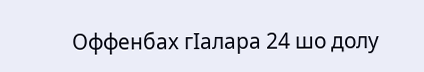Оффенбах гIалара 24 шо долу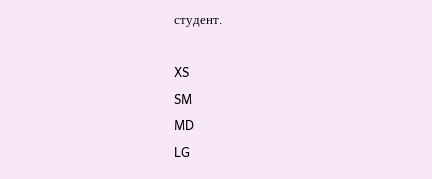студент.

XS
SM
MD
LG